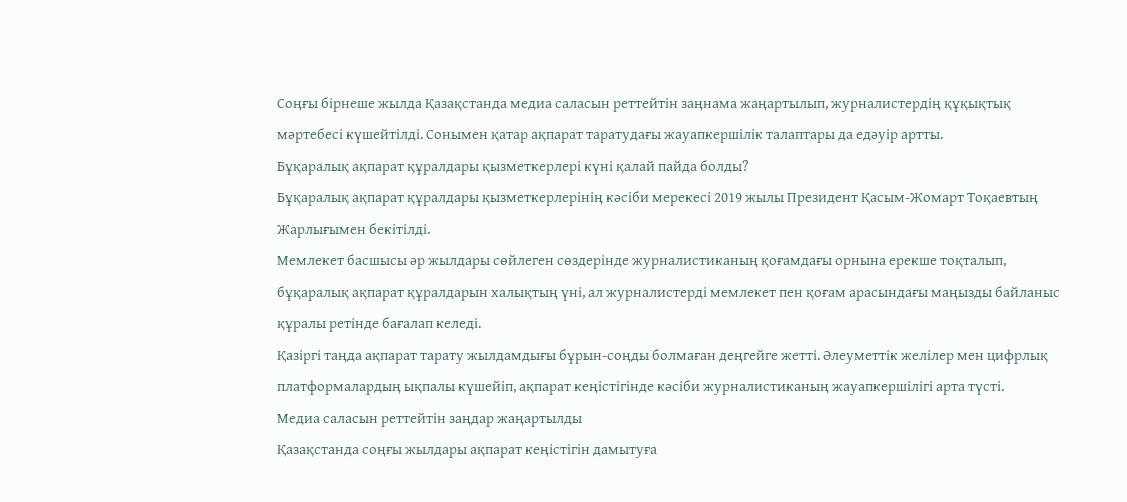Соңғы бірнеше жылда Қазақстанда медиа саласын реттейтін заңнама жаңартылып, журналистердің құқықтық мәртебесі күшейтілді. Сонымен қатар ақпарат таратудағы жауапкершілік талаптары да едәуір артты.
Бұқаралық ақпарат құралдары қызметкерлері күні қалай пайда болды?
Бұқаралық ақпарат құралдары қызметкерлерінің кәсіби мерекесі 2019 жылы Президент Қасым-Жомарт Тоқаевтың Жарлығымен бекітілді.
Мемлекет басшысы әр жылдары сөйлеген сөздерінде журналистиканың қоғамдағы орнына ерекше тоқталып, бұқаралық ақпарат құралдарын халықтың үні, ал журналистерді мемлекет пен қоғам арасындағы маңызды байланыс құралы ретінде бағалап келеді.
Қазіргі таңда ақпарат тарату жылдамдығы бұрын-соңды болмаған деңгейге жетті. Әлеуметтік желілер мен цифрлық платформалардың ықпалы күшейіп, ақпарат кеңістігінде кәсіби журналистиканың жауапкершілігі арта түсті.
Медиа саласын реттейтін заңдар жаңартылды
Қазақстанда соңғы жылдары ақпарат кеңістігін дамытуға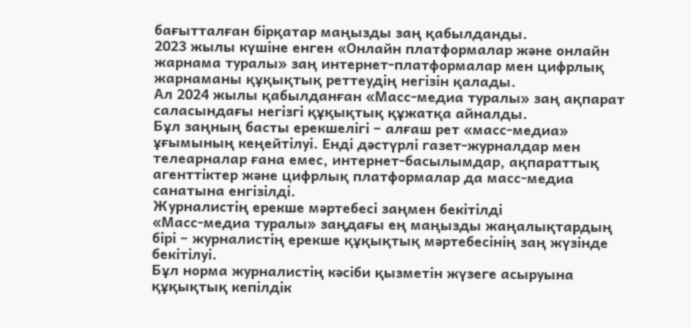бағытталған бірқатар маңызды заң қабылданды.
2023 жылы күшіне енген «Онлайн платформалар және онлайн жарнама туралы» заң интернет-платформалар мен цифрлық жарнаманы құқықтық реттеудің негізін қалады.
Ал 2024 жылы қабылданған «Масс-медиа туралы» заң ақпарат саласындағы негізгі құқықтық құжатқа айналды.
Бұл заңның басты ерекшелігі – алғаш рет «масс-медиа» ұғымының кеңейтілуі. Енді дәстүрлі газет-журналдар мен телеарналар ғана емес, интернет-басылымдар, ақпараттық агенттіктер және цифрлық платформалар да масс-медиа санатына енгізілді.
Журналистің ерекше мәртебесі заңмен бекітілді
«Масс-медиа туралы» заңдағы ең маңызды жаңалықтардың бірі – журналистің ерекше құқықтық мәртебесінің заң жүзінде бекітілуі.
Бұл норма журналистің кәсіби қызметін жүзеге асыруына құқықтық кепілдік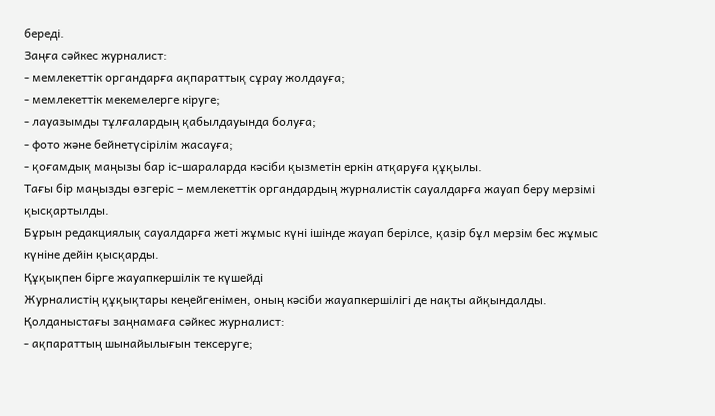береді.
Заңға сәйкес журналист:
- мемлекеттік органдарға ақпараттық сұрау жолдауға;
- мемлекеттік мекемелерге кіруге;
- лауазымды тұлғалардың қабылдауында болуға;
- фото және бейнетүсірілім жасауға;
- қоғамдық маңызы бар іс-шараларда кәсіби қызметін еркін атқаруға құқылы.
Тағы бір маңызды өзгеріс – мемлекеттік органдардың журналистік сауалдарға жауап беру мерзімі қысқартылды.
Бұрын редакциялық сауалдарға жеті жұмыс күні ішінде жауап берілсе, қазір бұл мерзім бес жұмыс күніне дейін қысқарды.
Құқықпен бірге жауапкершілік те күшейді
Журналистің құқықтары кеңейгенімен, оның кәсіби жауапкершілігі де нақты айқындалды.
Қолданыстағы заңнамаға сәйкес журналист:
- ақпараттың шынайылығын тексеруге;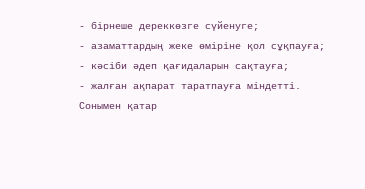- бірнеше дереккөзге сүйенуге;
- азаматтардың жеке өміріне қол сұқпауға;
- кәсіби әдеп қағидаларын сақтауға;
- жалған ақпарат таратпауға міндетті.
Сонымен қатар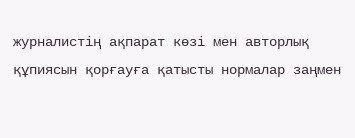журналистің ақпарат көзі мен авторлық құпиясын қорғауға қатысты нормалар заңмен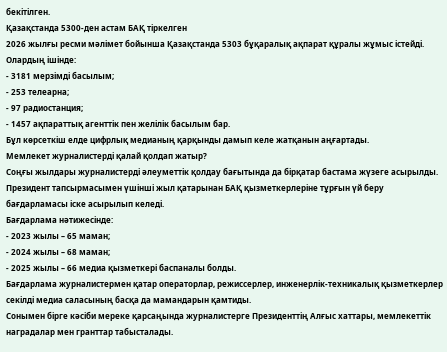бекітілген.
Қазақстанда 5300-ден астам БАҚ тіркелген
2026 жылғы ресми мәлімет бойынша Қазақстанда 5303 бұқаралық ақпарат құралы жұмыс істейді.
Олардың ішінде:
- 3181 мерзімді басылым;
- 253 телеарна;
- 97 радиостанция;
- 1457 ақпараттық агенттік пен желілік басылым бар.
Бұл көрсеткіш елде цифрлық медианың қарқынды дамып келе жатқанын аңғартады.
Мемлекет журналистерді қалай қолдап жатыр?
Соңғы жылдары журналистерді әлеуметтік қолдау бағытында да бірқатар бастама жүзеге асырылды.
Президент тапсырмасымен үшінші жыл қатарынан БАҚ қызметкерлеріне тұрғын үй беру бағдарламасы іске асырылып келеді.
Бағдарлама нәтижесінде:
- 2023 жылы – 65 маман;
- 2024 жылы – 68 маман;
- 2025 жылы – 66 медиа қызметкері баспаналы болды.
Бағдарлама журналистермен қатар операторлар, режиссерлер, инженерлік-техникалық қызметкерлер секілді медиа саласының басқа да мамандарын қамтиды.
Сонымен бірге кәсіби мереке қарсаңында журналистерге Президенттің Алғыс хаттары, мемлекеттік наградалар мен гранттар табысталады.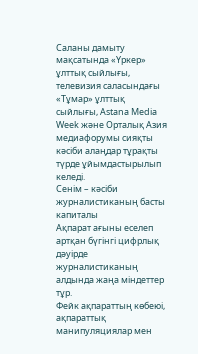Саланы дамыту мақсатында «Үркер» ұлттық сыйлығы, телевизия саласындағы «Тұмар» ұлттық сыйлығы, Astana Media Week және Орталық Азия медиафорумы сияқты кәсіби алаңдар тұрақты түрде ұйымдастырылып келеді.
Сенім – кәсіби журналистиканың басты капиталы
Ақпарат ағыны еселеп артқан бүгінгі цифрлық дәуірде журналистиканың алдында жаңа міндеттер тұр.
Фейк ақпараттың көбеюі, ақпараттық манипуляциялар мен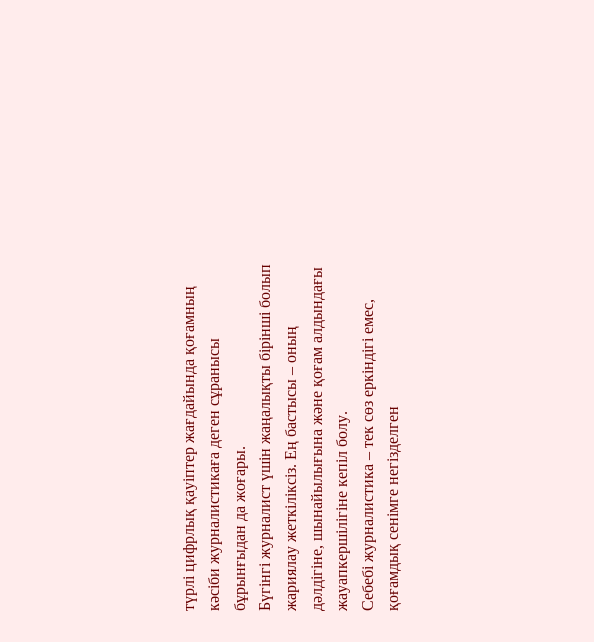түрлі цифрлық қауіптер жағдайында қоғамның кәсіби журналистикаға деген сұранысы бұрынғыдан да жоғары.
Бүгінгі журналист үшін жаңалықты бірінші болып жариялау жеткіліксіз. Ең бастысы – оның дәлдігіне, шынайылығына және қоғам алдындағы жауапкершілігіне кепіл болу.
Себебі журналистика – тек сөз еркіндігі емес, қоғамдық сенімге негізделген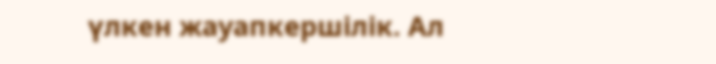үлкен жауапкершілік. Ал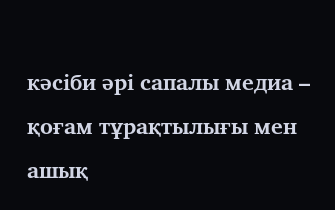кәсіби әрі сапалы медиа – қоғам тұрақтылығы мен ашық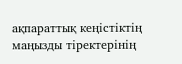ақпараттық кеңістіктің маңызды тіректерінің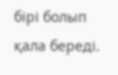бірі болып қала береді.